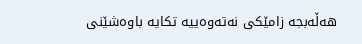هه‌ڵه‌بجه‌ زامێكی نه‌ته‌وه‌ییه‌ تكایه‌ باوه‌شێنی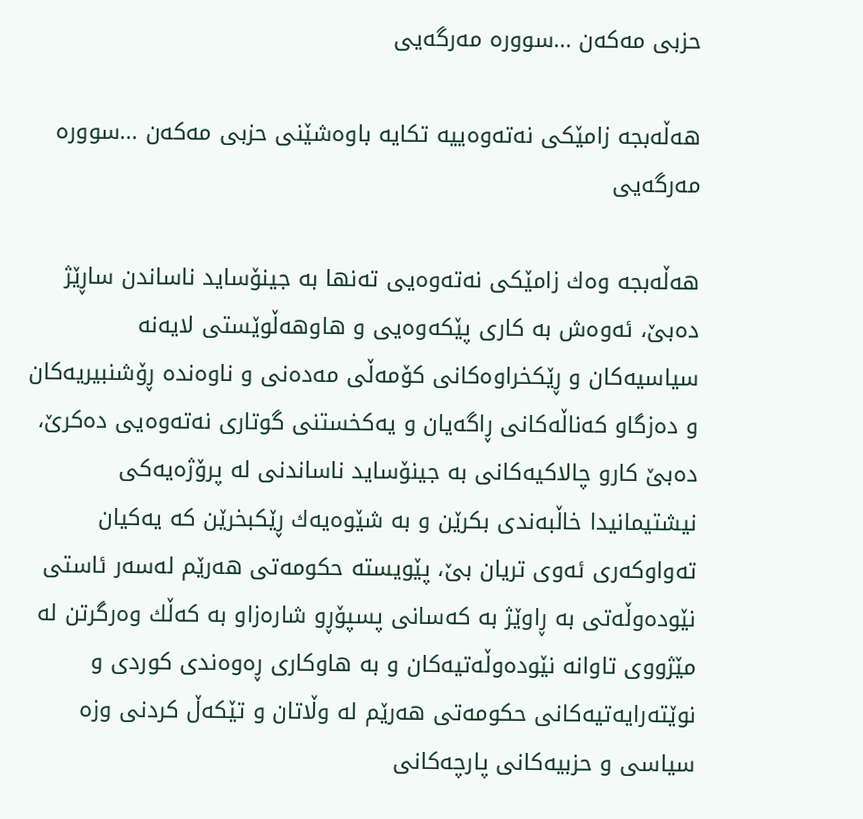حزبی مه‌كه‌ن ...سووره‌ مه‌رگه‌یی

هه‌ڵه‌بجه‌ زامێكی نه‌ته‌وه‌ییه‌ تكایه‌ باوه‌شێنی حزبی مه‌كه‌ن ...سووره‌ مه‌رگه‌یی

هه‌ڵه‌بجه‌ وه‌ك زامێكی نه‌ته‌وه‌یی ته‌نها به‌ جینۆساید ناساندن ساڕێژ ده‌بێ، ئه‌وه‌ش به‌ كاری پێكه‌وه‌یی و هاوهه‌ڵوێستی لایه‌نه‌ سیاسیه‌كان و ڕێكخراوه‌كانی كۆمه‌ڵی مه‌ده‌نی و ناوه‌نده‌ ڕۆشنبیریه‌كان و ده‌زگاو كه‌ناڵه‌كانی ڕاگه‌یان و یه‌كخستنی گوتاری نه‌ته‌وه‌یی ده‌كرێ، ده‌بێ كارو چالاكیه‌كانی به‌ جینۆساید ناساندنی له‌ پرۆژه‌یه‌كی نیشتیمانیدا خاڵبه‌ندی بكرێن و به‌ شێوه‌یه‌ك ڕێكبخرێن كه‌ یه‌كیان ته‌واوكه‌ری ئه‌وی تریان بێ، پێویسته‌ حكومه‌تی هه‌رێم له‌سه‌ر ئاستی نێوده‌وڵه‌تی به‌ ڕاوێژ به‌ كه‌سانی پسپۆڕو شاره‌زاو به‌ كه‌ڵك وه‌رگرتن له‌ مێژووی تاوانه‌ نێوده‌وڵه‌تیه‌كان و به‌ هاوكاری ڕه‌وه‌ندی كوردی و نوێته‌رایه‌تیه‌كانی حكومه‌تی هه‌رێم له‌ وڵاتان و تێكه‌ڵ كردنی وزه‌ سیاسی و حزبیه‌كانی پارچه‌كانی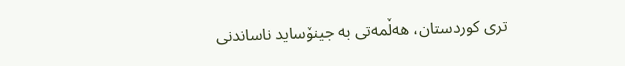تری كوردستان، هه‌ڵمه‌تی به‌ جینۆساید ناساندنی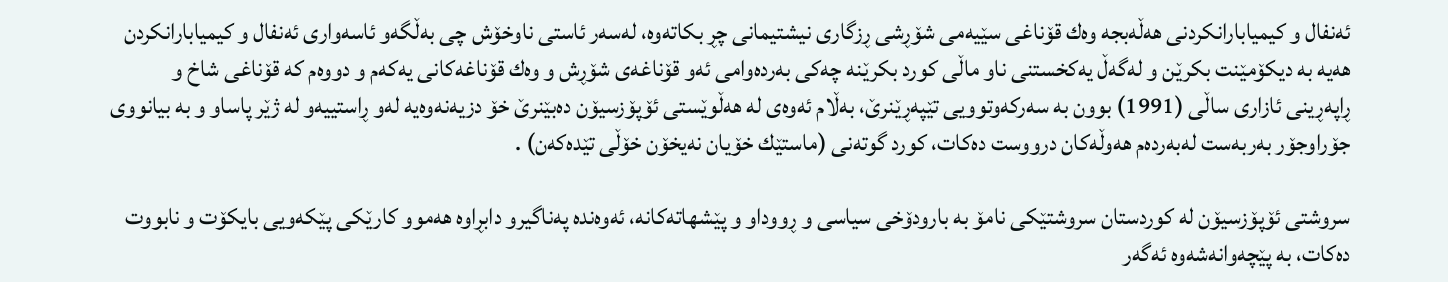ئه‌نفال و كیمیابارانكردنی هه‌ڵه‌بجه‌ وه‌ك قۆناغی سێیه‌می شۆڕشی ڕزگاری نیشتیمانی چڕ بكاته‌وه‌، له‌سه‌ر ئاستی ناوخۆش چی به‌ڵگه‌و ئاسه‌واری ئه‌نفال و كیمیابارانكردن هه‌یه‌ به‌ دیكۆمێنت بكرێن و له‌گه‌ڵ یه‌كخستنی ناو ماڵی كورد بكرێنه‌ چه‌كی به‌رده‌وامی ئه‌و قۆناغه‌ی شۆڕش و وه‌ك قۆناغه‌كانی یه‌كه‌م و دووه‌م كه‌ قۆناغی شاخ و ڕاپه‌ڕینی ئازاری ساڵی (1991) بوون به‌ سه‌ركه‌وتوویی تێپه‌ڕێنرێ، به‌ڵام ئه‌وه‌ی له‌ هه‌ڵوێستی ئۆپۆزسیۆن ده‌بێنرێ خۆ دزیه‌نه‌وه‌یه‌ له‌و ڕاستییه‌و له‌ ژێر پاساو و به‌ بیانووی جۆراوجۆر به‌ربه‌ست له‌به‌رده‌م هه‌وڵه‌كان درووست ده‌كات، كورد گوته‌نی (ماستێك خۆیان نه‌یخۆن خۆڵی تێده‌كه‌ن) .

سروشتی ئۆپۆزسیۆن له‌ كوردستان سروشتێكی نامۆ به‌ بارودۆخی سیاسی و ڕووداو و پێشهاته‌كانه‌، ئه‌وه‌نده‌ په‌ناگیرو دابڕاوه‌ هه‌موو كارێكی پێكه‌ویی بایكۆت و نابووت ده‌كات، به‌ پێچه‌وانه‌شه‌وه‌ ئه‌گه‌ر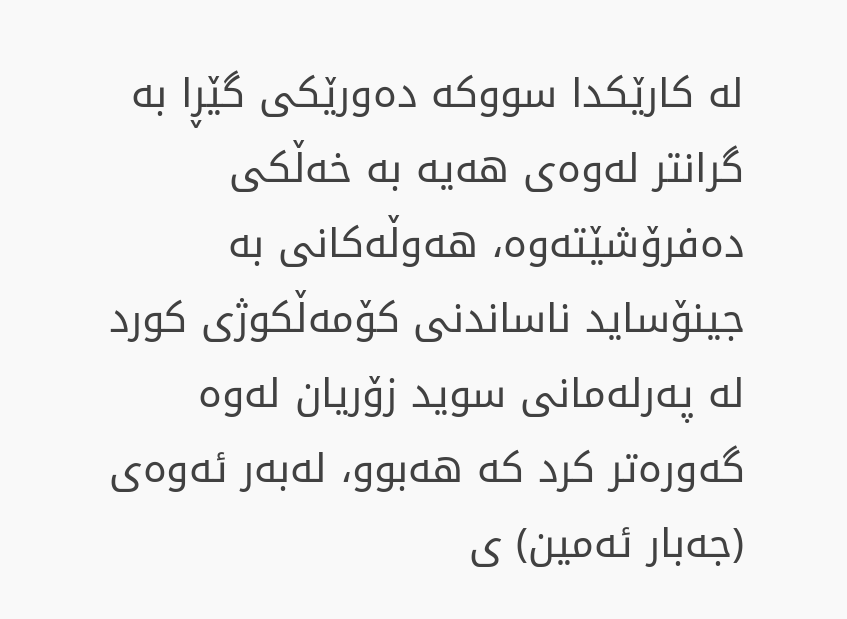له‌ كارێكدا سووكه‌ ده‌ورێكی گێڕا به‌ گرانتر له‌وه‌ی هه‌یه‌ به‌ خه‌ڵكی ده‌فرۆشێته‌وه‌، هه‌وڵه‌كانی به‌ جینۆساید ناساندنی كۆمه‌ڵكوژی كورد له‌ په‌رله‌مانی سوید زۆریان له‌وه‌ گه‌وره‌تر كرد كه‌ هه‌بوو، له‌به‌ر ئه‌وه‌ی (جه‌بار ئه‌مین) ی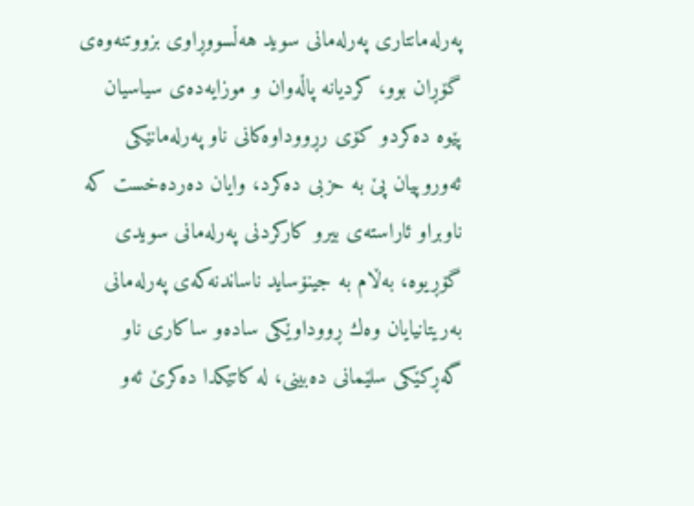په‌رله‌مانتاری په‌رله‌مانی سوید هه‌ڵسووڕاوی بزووتنه‌وه‌ی گۆڕان بوو، كردیانه‌ پاڵه‌وان و موزایه‌ده‌ی سیاسیان پێوه‌ ده‌كردو كۆی رڕووداوه‌كانی ناو په‌رله‌مانێكی ئه‌وروپیان پێ به‌ حزبی ده‌كرد، وایان ده‌رده‌خست كه‌ ناوبراو ئاراسته‌ی بیرو كاركردنی په‌رله‌مانی سویدی گۆڕیوه‌، به‌ڵام به‌ جینۆساید ناساندنه‌كه‌ی په‌رله‌مانی به‌ریتانیایان وه‌ك ڕووداوێكی ساده‌و ساكاری ناو گه‌ڕكێكی سلێمانی ده‌بینی، له‌ كاتێكدا ده‌كرێ ئه‌و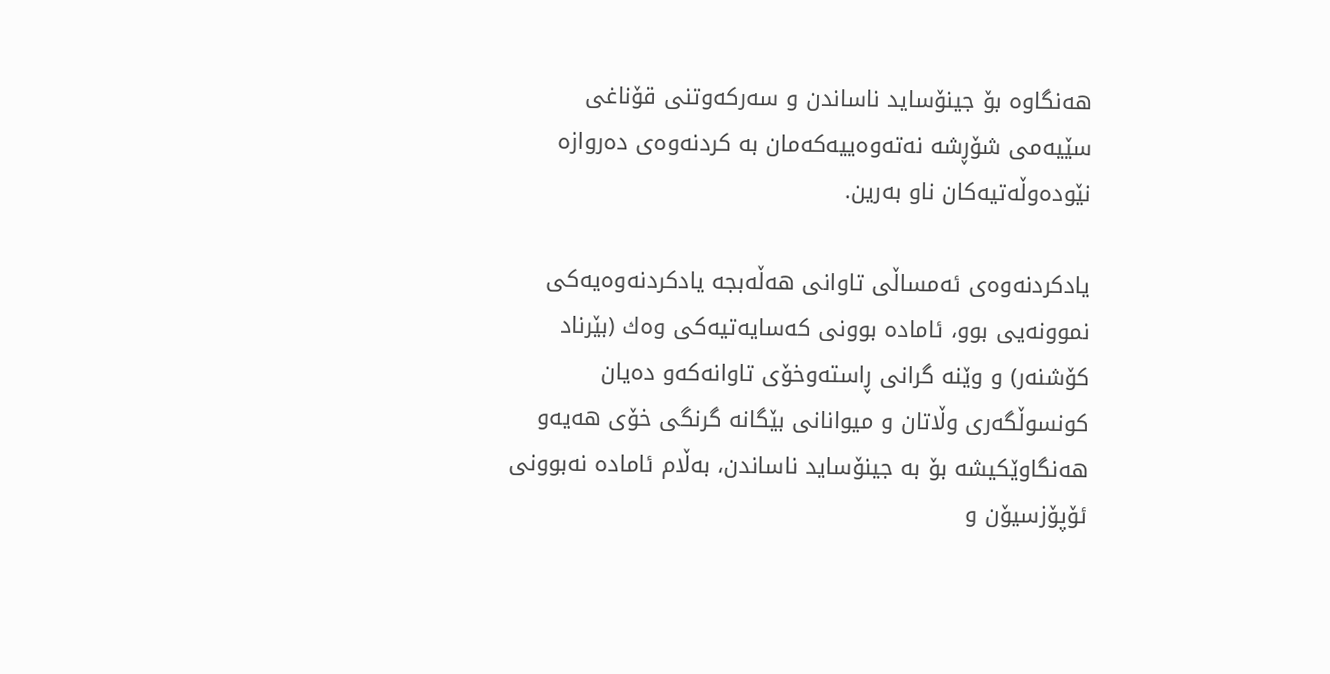هه‌نگاوه‌ بۆ جینۆساید ناساندن و سه‌ركه‌وتنی قۆناغی سێیه‌می شۆڕشه‌ نه‌ته‌وه‌ییه‌كه‌مان به‌ كردنه‌وه‌ی ده‌روازه‌ نێوده‌وڵه‌تیه‌كان ناو به‌رین.

یادكردنه‌وه‌ی ئه‌مساڵی تاوانی هه‌ڵه‌بجه‌ یادكردنه‌وه‌یه‌كی نموونه‌یی بوو، ئاماده‌ بوونی كه‌سایه‌تیه‌كی وه‌ك (بێرناد كۆشنه‌ر) و وێنه‌ گرانی ڕاسته‌وخۆی تاوانه‌كه‌و ده‌یان كونسوڵگه‌ری وڵاتان و میوانانی بێگانه‌ گرنگی خۆی هه‌یه‌و هه‌نگاوێكیشه‌ بۆ به‌ جینۆساید ناساندن، به‌ڵام ئاماده‌ نه‌بوونی ئۆپۆزسیۆن و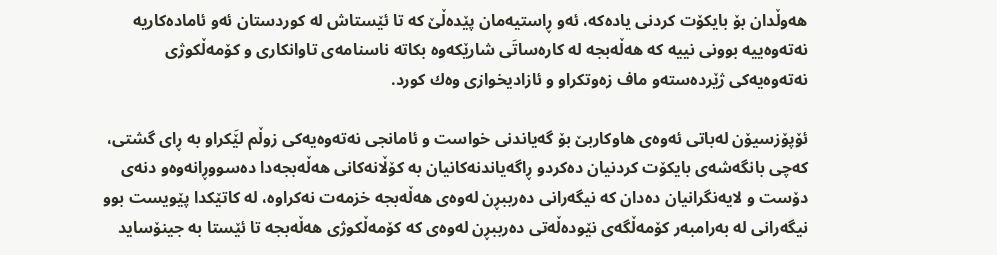هه‌وڵدان بۆ بایكۆت كردنی یاده‌كه‌، ئه‌و ڕاستیه‌مان پێده‌ڵێ كه‌ تا ئێستاش له‌ كوردستان ئه‌و ئاماده‌كاریه‌ نه‌ته‌وه‌ییه‌ بوونی نییه‌ كه‌ هه‌ڵه‌بجه‌ له‌ كاره‌ساتَی شارێكه‌وه‌ بكاته‌ ناسنامه‌ی تاوانكاری و كۆمه‌ڵكوژی نه‌ته‌وه‌یه‌كی ژێرده‌سته‌و ماف زه‌وتكراو و ئازادیخوازی وه‌ك كورد.

ئۆپۆزسیۆن له‌باتی ئه‌وه‌ی هاوكاربێ بۆ گه‌یاندنی خواست و ئامانجی نه‌ته‌وه‌یه‌كی زوڵم لێَكراو به‌ ڕای گشتی، كه‌چی بانگه‌شه‌ی بایكۆت كردنیان ده‌كردو ڕاگه‌یاندنه‌كانیان به‌ كۆڵانه‌كانی هه‌ڵه‌بجه‌دا ده‌سووڕانه‌وه‌و دنه‌ی دۆست و لایه‌نگرانیان ده‌دان كه‌ نیگه‌رانی ده‌رببڕن له‌وه‌ی هه‌ڵه‌بجه‌ خزمه‌ت نه‌كراوه‌، له‌ كاتێكدا پێویست بوو نیگه‌رانی له‌ به‌رامبه‌ر كۆمه‌ڵگه‌ی نێوده‌ڵه‌تی ده‌رببڕن له‌وه‌ی كه‌ كۆمه‌ڵكوژی هه‌ڵه‌بجه‌ تا ئێستا به‌ جینۆساید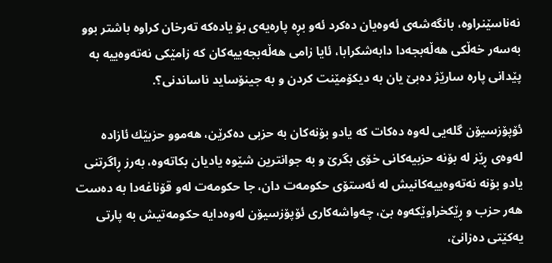نه‌ناسێنراوه‌، بانگه‌شه‌ی ئه‌وه‌یان ده‌كرد ئه‌و بڕه‌ پاره‌یه‌ی بۆ یاده‌كه‌ ته‌رخان كراوه‌ باشتر بوو به‌سه‌ر خه‌ڵكی هه‌ڵه‌بجه‌دا دابه‌شكرابا، ئایا زامی هه‌ڵه‌بجه‌ییه‌كان كه‌ زامێكی نه‌ته‌وه‌ییه‌ به‌ پێدانی پاره‌ سارێژ ده‌بێ یان به‌ دیكۆمێنت كردن و به‌ جینۆساید ناساندنی؟.

ئۆپۆزسیۆن گله‌یی له‌وه‌ ده‌كات كه‌ یادو بۆنه‌كان به‌ حزبی ده‌كرێن، هه‌موو حزبێك ئازاده‌ له‌وه‌ی ڕێز له‌ بۆنه‌ حزبیه‌كانی خۆی بگرێ و به‌ جوانترین شێوه‌ یادیان بكاته‌وه‌، به‌رز ڕاگرتنی یادو بۆنه‌ نه‌ته‌وه‌ییه‌كانیش له‌ ئه‌ستۆی حكومه‌ت دان، جا حكومه‌ت له‌و قۆناغه‌دا به‌ ده‌ست هه‌ر حزب و ڕێكخراوێكه‌وه‌ بێ، چه‌واشه‌كاری ئۆپۆزسیۆن له‌وه‌دایه‌ حكومه‌تیش به‌ پارتی یه‌كێتی ده‌زانێ،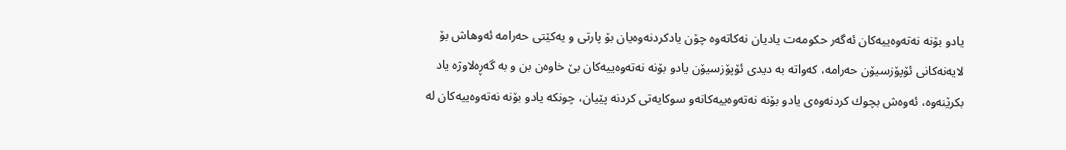یادو بۆنه‌ نه‌ته‌وه‌ییه‌كان ئه‌گه‌ر حكومه‌ت یادیان نه‌كاته‌وه‌ چۆن یادكردنه‌وه‌یان بۆ پارتی و یه‌كێتی حه‌رامه‌ ئه‌وهاش بۆ لایه‌نه‌كانی ئۆپۆزسیۆن حه‌رامه‌، كه‌واته‌ به‌ دیدی ئۆپۆزسیۆن یادو بۆنه‌ نه‌ته‌وه‌ییه‌كان بێ خاوه‌ن بن و به‌ گه‌ڕه‌لاوژه‌ یاد بكرێنه‌وه‌، ئه‌وه‌ش بچوك كردنه‌وه‌ی یادو بۆنه‌ نه‌ته‌وه‌ییه‌كانه‌و سوكایه‌تی كردنه‌ پێیان، چونكه‌ یادو بۆنه‌ نه‌ته‌وه‌ییه‌كان له‌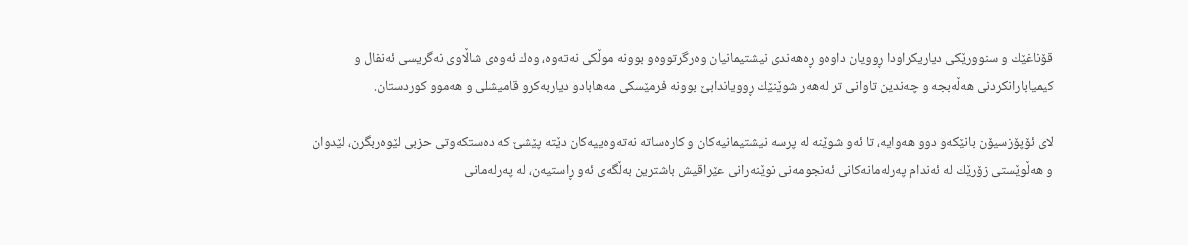قۆناغێك و سنوورێكی دیاریكراودا ڕوویان داوه‌و ڕه‌هه‌ندی نیشتیمانیان وه‌رگرتووه‌و بوونه‌ موڵكی نه‌ته‌وه‌، وه‌ك ئه‌وه‌ی شاڵاوی نه‌گریسی ئه‌نفال و كیمیابارانكردنی هه‌ڵه‌بجه‌ و چه‌ندین تاوانی تر له‌هه‌ر شوێنێك ڕوویاندابێ بوونه‌ فرمێسكی مه‌هابادو دیاربه‌كرو قامیشلی و هه‌موو كوردستان.

لای ئۆپۆزسیۆن بانێكه‌و دوو هه‌وایه‌، تا ئه‌و شوێنه‌ له‌ پرسه‌ نیشتیمانیه‌كان و كاره‌ساته‌ نه‌ته‌وه‌ییه‌كان دێته‌ پێشێ كه‌ ده‌ستكه‌وتی حزبی لێوه‌ربگرن، لێدوان و هه‌ڵوێستی زۆرێك له‌ ئه‌ندام په‌رله‌مانه‌كانی ئه‌نجومه‌نی نوێنه‌رانی عێراقیش باشترین به‌ڵگه‌ی ئه‌و ڕاستیه‌ن، له‌ په‌رله‌مانی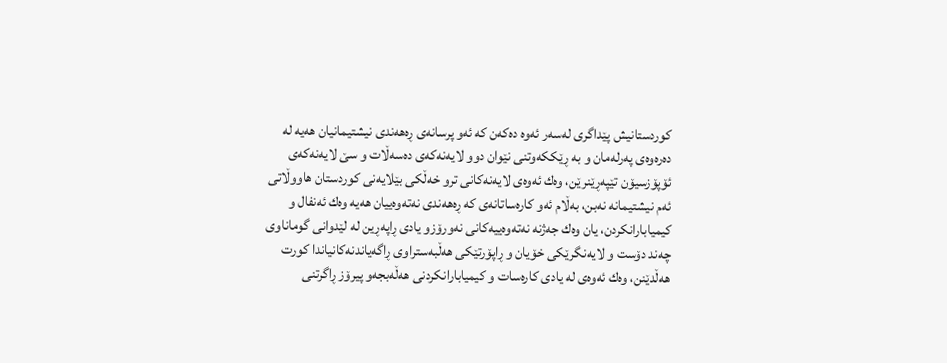كوردستانیش پێداگری له‌سه‌ر ئه‌وه‌ ده‌كه‌ن كه‌ ئه‌و پرسانه‌ی ڕه‌هه‌ندی نیشتیمانیان هه‌یه‌ له‌ ده‌ره‌وه‌ی په‌رله‌مان و به‌ ڕێككه‌وتنی نێوان دوو لایه‌نه‌كه‌ی ده‌سه‌ڵات و سێ لایه‌نه‌كه‌ی ئۆپۆزسیۆن تێپه‌ڕێنرێن، وه‌ك ئه‌وه‌ی لایه‌نه‌كانی ترو خه‌ڵكی بێلایه‌نی كوردستان هاووڵاتی ئه‌م نیشتیمانه‌ نه‌بن، به‌ڵام ئه‌و كاره‌ساتانه‌ی كه‌ ڕه‌هه‌ندی نه‌ته‌وه‌ییان هه‌یه‌ وه‌ك ئه‌نفال و كیمیابارانكردن، یان وه‌ك جه‌ژنه‌ نه‌ته‌وه‌ییه‌كانی نه‌ورۆزو یادی ڕاپه‌ڕین له‌ لێدوانی گوماناوی چه‌ند دۆست و لایه‌نگرێكی خۆیان و ڕاپۆرتێكی هه‌ڵبه‌ستراوی ڕاگه‌یاندنه‌كانیاندا كورت هه‌ڵدێنن، وه‌ك ئه‌وه‌ی له‌ یادی كاره‌سات و كیمیابارانكردنی هه‌ڵه‌بجه‌و پیرۆز ڕاگرتنی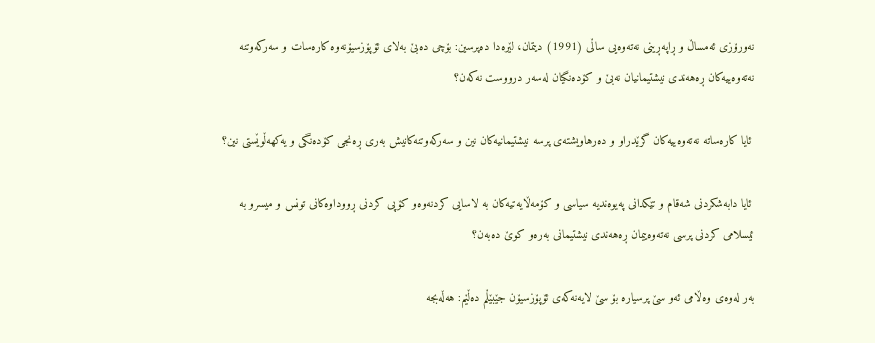نه‌ورۆزی ئه‌مساڵ و ڕاپه‌ڕینی نه‌ته‌وه‌یی ساڵی (1991) دیتمان، لێره‌دا ده‌پرسین: بۆچی ده‌بێ به‌لای ئۆپۆزسیۆنه‌وه‌ كاره‌سات و سه‌ركه‌وتنه‌ نه‌ته‌وه‌ییه‌كان ڕه‌هه‌ندی نیشتیمانیان نه‌بێ و كۆده‌نگیان له‌سه‌ر درووست نه‌كه‌ن؟

 ئایا كاره‌ساته‌ نه‌ته‌وه‌ییه‌كان گرێدراو و ده‌رهاویشته‌ی پرسه‌ نیشتیمانیه‌كان نین و سه‌ركه‌وتنه‌كانیش به‌ری ڕه‌نجی كۆده‌نگی و یه‌كهه‌ڵوێستی نین؟

 ئایا دابه‌شكردنی شه‌قام و تێكدانی په‌یوه‌ندیه‌ سیاسی و كۆمه‌ڵایه‌تیه‌كان به‌ لاسایی كردنه‌وه‌و كۆپی كردنی ڕووداوه‌كانی تونس و میسرو به‌ ئیسلامی كردنی پرسی نه‌ته‌وه‌ییمان ڕه‌هه‌ندی نیشتیمانی به‌ره‌و كوێ ده‌به‌ن؟

به‌ر له‌وه‌ی وه‌ڵامی ئه‌و سێ پرسیاره‌ بۆ سێ لایه‌نه‌كه‌ی ئۆپۆزسیۆن جێبێڵم ده‌ڵێم: هه‌ڵه‌بجه‌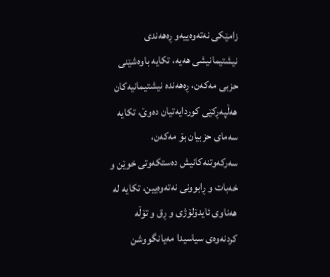زامێكی نه‌ته‌وه‌ییه‌و ڕه‌هه‌ندی نیشتیمانیشی هه‌یه‌، تكایه‌ باوه‌شێنی حزبی مه‌كه‌ن، ڕه‌هه‌نده‌ نیشتیمانیه‌كان هه‌ڵپه‌ڕكێی كوردایه‌تیان ده‌وێ، تكایه‌ سه‌مای حزبیان بۆ مه‌كه‌ن، سه‌ركه‌وتنه‌كانیش ده‌ستكه‌وتی خوێن و خه‌بات و ڕابوونی نه‌ته‌وه‌یین، تكایه‌ له‌ هه‌ناوی ئایدۆلۆژی و ڕق و تۆڵه‌ كردنه‌وه‌ی سیاسیدا مه‌یانگووشن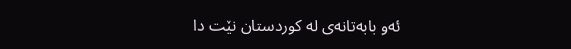ئه‌و بابه‌تانه‌ی له‌ کوردستان نێت دا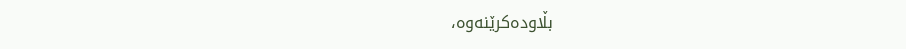بڵاوده‌کرێنه‌وه‌،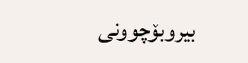بیروبۆچوونی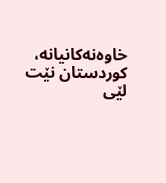خاوه‌نه‌کانیانه‌، کوردستان نێت لێی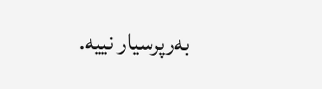به‌رپرسیار نییه‌.